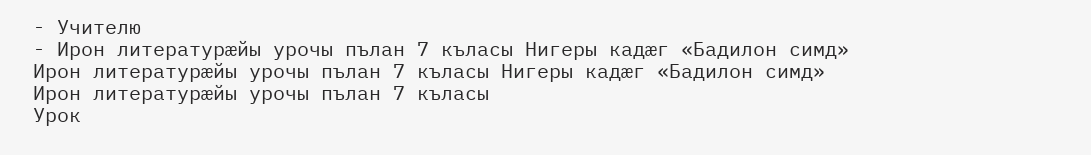- Учителю
- Ирон литературæйы урочы пълан 7 къласы Нигеры кадæг «Бадилон симд»
Ирон литературæйы урочы пълан 7 къласы Нигеры кадæг «Бадилон симд»
Ирон литературæйы урочы пълан 7 къласы
Урок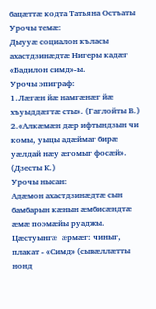бацæттæ кодта Татьяна Остъаты
Урочы темæ:
Дыууæ социалон къласы ахастдзинæдтæ Нигеры кадæг «Бадилон симд»-ы.
Урочы эпиграф:
1.Лæгæн йæ намгæнæг йæ хъуыддæгтæ сты». (Гаглойты В.)
2.«Алкæмæн дæр ифтындзын чи комы, уыцы адæймаг бирæ уæлдай нæу æгомыг фосæй». (Дзесты К.)
Урочы нысан:
Адæмон ахастдзинæдтæ сын бамбарын кæнын æмбисæндтæ æмæ поэмæйы руаджы.
Цæстуынгæ æрмæг: чиныг, плакат - «Симд» (сывæллæтты нонд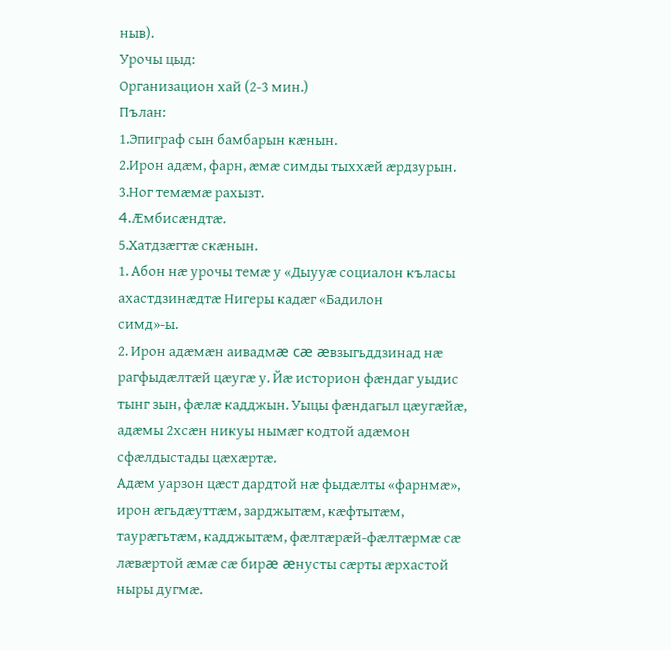ныв).
Урочы цыд:
Организацион хай (2-3 мин.)
Пълан:
1.Эпиграф сын бамбарын кæнын.
2.Ирон адæм, фарн, æмæ симды тыххæй æрдзурын.
3.Ног темæмæ рахызт.
4.Æмбисæндтæ.
5.Хатдзæгтæ скæнын.
1. Абон нæ урочы темæ у «Дыууæ социалон къласы ахастдзинæдтæ Нигеры кадæг «Бадилон
симд»-ы.
2. Ирон адæмæн аивадмæ cæ æвзыгьддзинад нæ рагфыдæлтæй цæугæ у. Йæ историон фæндаг уыдис тынг зын, фæлæ кадджын. Уыцы фæндагыл цæугæйæ, адæмы 2хсæн никуы нымæг кодтой адæмон сфæлдыстады цæхæртæ.
Адæм уарзон цæст дардтой нæ фыдæлты «фарнмæ», ирон æгьдæуттæм, зарджытæм, кæфтытæм, таурæгьтæм, кадджытæм, фæлтæрæй-фæлтæрмæ сæ лæвæртой æмæ сæ бирæ æнусты сæрты æрхастой ныры дугмæ.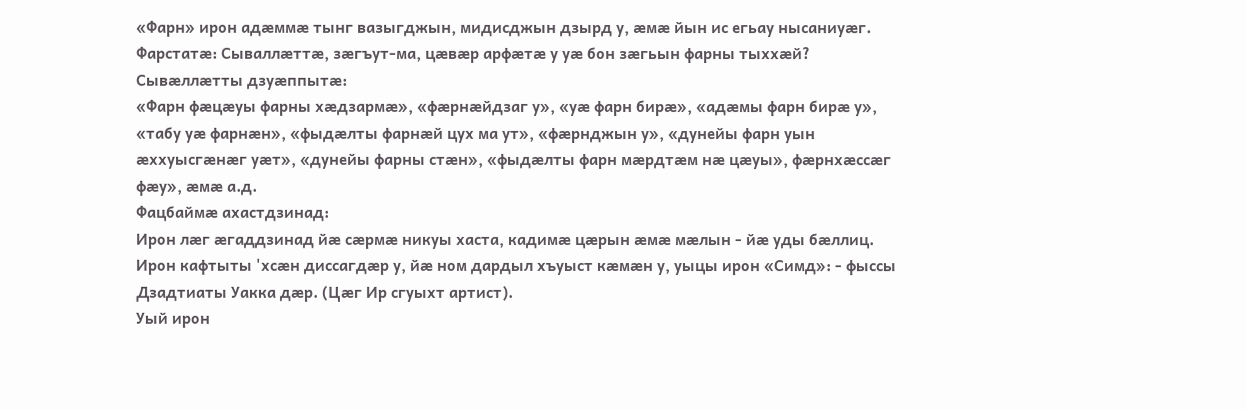«Фарн» ирон адæммæ тынг вазыгджын, мидисджын дзырд у, æмæ йын ис егьау нысаниуæг.
Фарстатæ: Сываллæттæ, зæгъут-ма, цæвæр арфæтæ у уæ бон зæгьын фарны тыххæй?
Сывæллæтты дзуæппытæ:
«Фарн фæцæуы фарны хæдзармæ», «фæрнæйдзаг у», «уæ фарн бирæ», «адæмы фарн бирæ у», «табу уæ фарнæн», «фыдæлты фарнæй цух ма ут», «фæрнджын у», «дунейы фарн уын æххуысгæнæг уæт», «дунейы фарны стæн», «фыдæлты фарн мæрдтæм нæ цæуы», фæрнхæссæг фæу», æмæ а.д.
Фацбаймæ ахастдзинад:
Ирон лæг æгаддзинад йæ сæрмæ никуы хаста, кадимæ цæрын æмæ мæлын - йæ уды бæллиц.
Ирон кафтыты 'хсæн диссагдæр у, йæ ном дардыл хъуыст кæмæн у, уыцы ирон «Симд»: - фыссы Дзадтиаты Уакка дæр. (Цæг Ир сгуыхт артист).
Уый ирон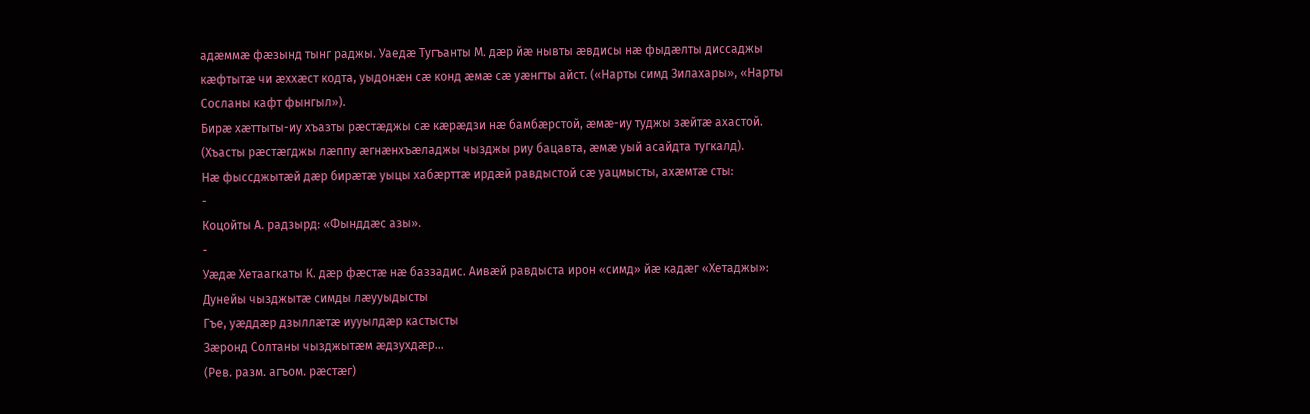адæммæ фæзынд тынг раджы. Уаедæ Тугъанты М. дæр йæ нывты æвдисы нæ фыдæлты диссаджы кæфтытæ чи æххæст кодта, уыдонæн сæ конд æмæ сæ уæнгты айст. («Нарты симд Зилахары», «Нарты Сосланы кафт фынгыл»).
Бирæ хæттыты-иу хъазты рæстæджы сæ кæрæдзи нæ бамбæрстой, æмæ-иу туджы зæйтæ ахастой.
(Хъасты рæстæгджы лæппу æгнæнхъæладжы чызджы риу бацавта, æмæ уый асайдта тугкалд).
Нæ фыссджытæй дæр бирæтæ уыцы хабæрттæ ирдæй равдыстой сæ уацмысты, ахæмтæ сты:
-
Коцойты А. радзырд: «Фынддæс азы».
-
Уæдæ Хетаагкаты К. дæр фæстæ нæ баззадис. Аивæй равдыста ирон «симд» йæ кадæг «Хетаджы»:
Дунейы чызджытæ симды лæууыдысты
Гъе, уæддæр дзыллæтæ иууылдæр кастысты
Зæронд Солтаны чызджытæм æдзухдæр...
(Рев. разм. агъом. рæстæг)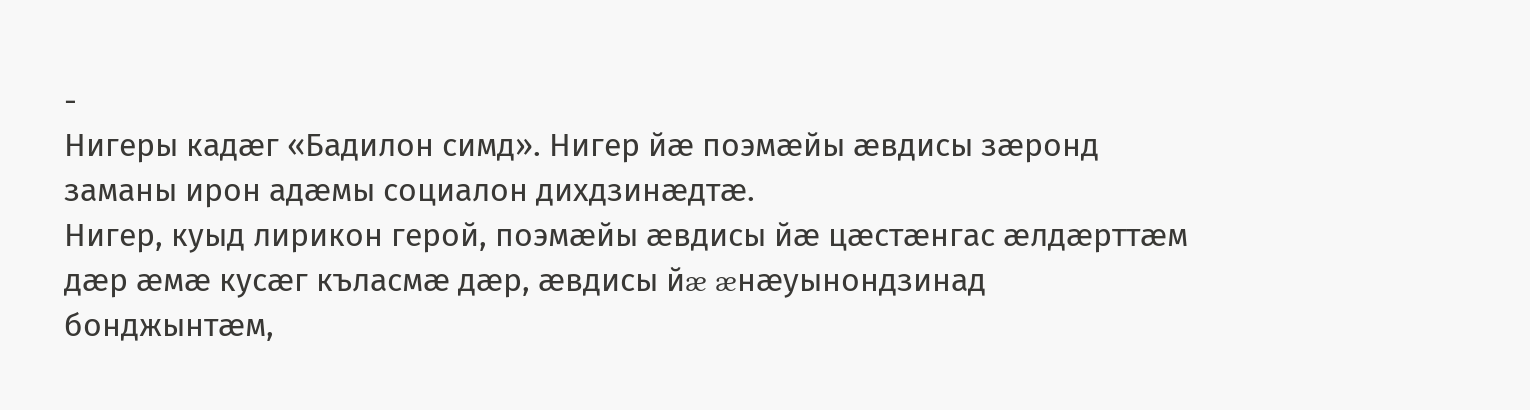-
Нигеры кадæг «Бадилон симд». Нигер йæ поэмæйы æвдисы зæронд заманы ирон адæмы социалон дихдзинæдтæ.
Нигер, куыд лирикон герой, поэмæйы æвдисы йæ цæстæнгас æлдæрттæм дæр æмæ кусæг къласмæ дæр, æвдисы йæ æнæуынондзинад бонджынтæм,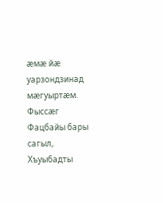æмæ йæ уарзондзинад мæгуыртæм.
Фыссæг Фацбайы бары сагыл, Хъуыбадты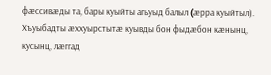фæссивæды та, бары куыйты агьуыд балыл (æрра куыйтыл).
Хъуыбадты æххуырстытæ куывды бон фыдæбон кæнынц, кусынц, лæггад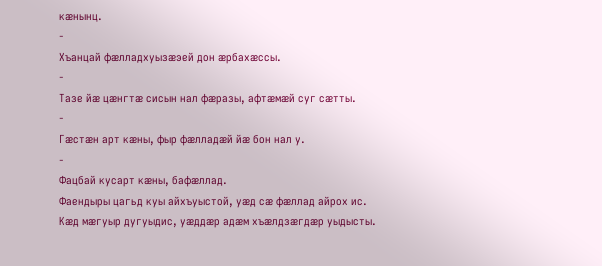кæнынц.
-
Хъанцай фæлладхуызæэей дон æрбахæссы.
-
Тазе йæ цæнгтæ сисын нал фæразы, афтæмæй суг сæтты.
-
Гæстæн арт кæны, фыр фæлладæй йæ бон нал у.
-
Фацбай кусарт кæны, бафæллад.
Фаендыры цагьд куы айхъуыстой, уæд сæ фæллад айрох ис.
Кæд мæгуыр дугуыдис, уæддæр адæм хъæлдзæгдæр уыдысты.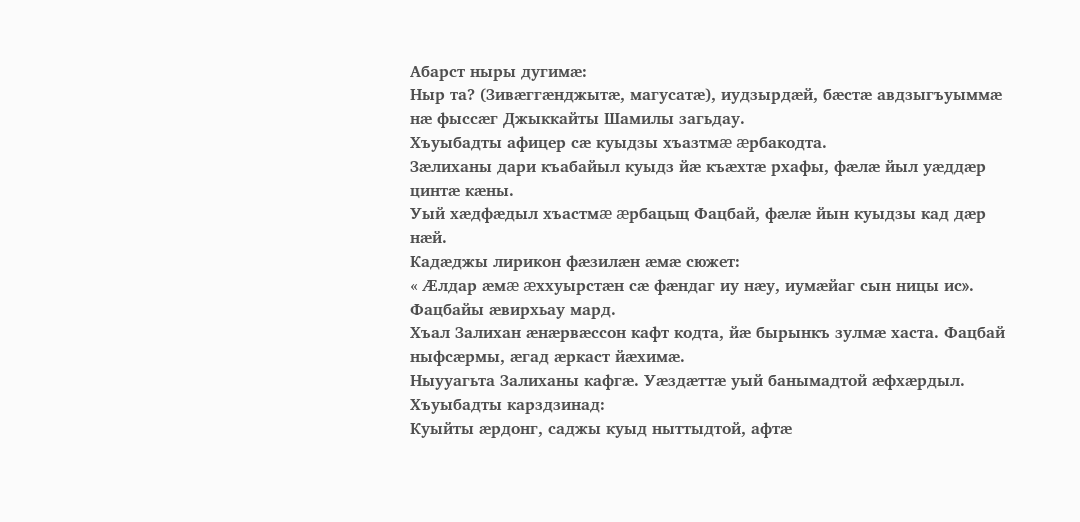Абарст ныры дугимæ:
Ныр та? (Зивæггæнджытæ, магусатæ), иудзырдæй, бæстæ авдзыгъуыммæ нæ фыссæг Джыккайты Шамилы загьдау.
Хъуыбадты афицер сæ куыдзы хъазтмæ æрбакодта.
Зæлиханы дари къабайыл куыдз йæ къæхтæ рхафы, фæлæ йыл уæддæр цинтæ кæны.
Уый хæдфæдыл хъастмæ æрбацьщ Фацбай, фæлæ йын куыдзы кад дæр нæй.
Кадæджы лирикон фæзилæн æмæ сюжет:
« Æлдар æмæ æххуырстæн сæ фæндаг иу нæу, иумæйаг сын ницы ис».
Фацбайы æвирхьау мард.
Хъал Залихан æнæрвæссон кафт кодта, йæ бырынкъ зулмæ хаста. Фацбай ныфсæрмы, æгад æркаст йæхимæ.
Ныууагьта Залиханы кафгæ. Уæздæттæ уый банымадтой æфхæрдыл.
Хъуыбадты карздзинад:
Куыйты æрдонг, саджы куыд ныттыдтой, афтæ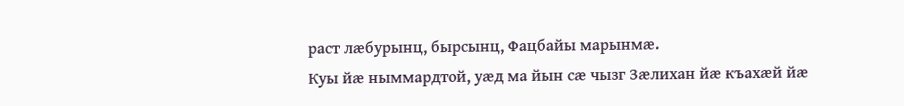раст лæбурынц, бырсынц, Фацбайы марынмæ.
Куы йæ ныммардтой, уæд ма йын сæ чызг Зæлихан йæ къахæй йæ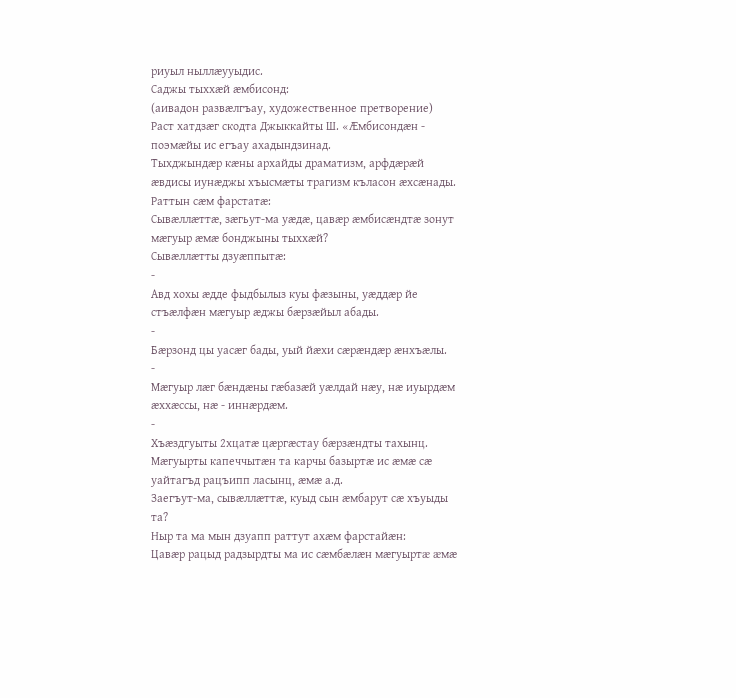риуыл ныллæууыдис.
Саджы тыххæй æмбисонд:
(аивадон развæлгъау, художественное претворение)
Раст хатдзæг скодта Джыккайты Ш. «Æмбисондæн - поэмæйы ис егъау ахадындзинад.
Тыхджындæр кæны архайды драматизм, арфдæрæй æвдисы иунæджы хъысмæты трагизм къласон æхсæнады.
Раттын сæм фарстатæ:
Сывæллæттæ, зæгьут-ма уæдæ, цавæр æмбисæндтæ зонут мæгуыр æмæ бонджыны тыххæй?
Сывæллæтты дзуæппытæ:
-
Авд хохы æдде фыдбылыз куы фæзыны, уæддæр йе стъæлфæн мæгуыр æджы бæрзæйыл абады.
-
Бæрзонд цы уасæг бады, уый йæхи сæрæндæр æнхъæлы.
-
Мæгуыр лæг бæндæны гæбазæй уæлдай нæу, нæ иуырдæм æххæссы, нæ - иннæрдæм.
-
Хъæздгуыты 2хцатæ цæргæстау бæрзæндты тахынц. Мæгуырты капеччытæн та карчы базыртæ ис æмæ сæ уайтагъд рацъипп ласынц, æмæ а.д.
Заегъут-ма, сывæллæттæ, куыд сын æмбарут сæ хъуыды та?
Ныр та ма мын дзуапп раттут ахæм фарстайæн:
Цавæр рацыд радзырдты ма ис сæмбæлæн мæгуыртæ æмæ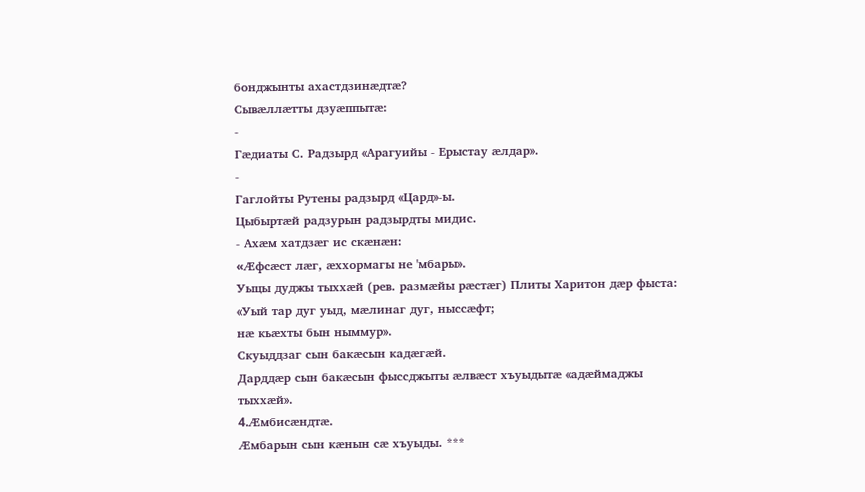бонджынты ахастдзинæдтæ?
Сывæллæтты дзуæппытæ:
-
Гæдиаты С. Радзырд «Арагуийы - Ерыстау æлдар».
-
Гаглойты Рутены радзырд «Цард»-ы.
Цыбыртæй радзурын радзырдты мидис.
- Ахæм хатдзæг ис скæнæн:
«Æфсæст лæг, æххормагы не 'мбары».
Уыцы дуджы тыххæй (рев. размæйы рæстæг) Плиты Харитон дæр фыста:
«Уый тар дуг уыд, мæлинаг дуг, ныссæфт;
нæ кьæхты бын ныммур».
Скуыддзаг сын бакæсын кадæгæй.
Дарддæр сын бакæсын фыссджыты æлвæст хъуыдытæ «адæймаджы тыххæй».
4.Æмбисæндтæ.
Æмбарын сын кæнын сæ хъуыды. ***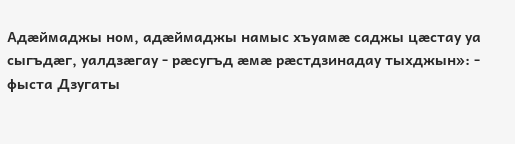Адæймаджы ном, адæймаджы намыс хъуамæ саджы цæстау уа сыгъдæг, уалдзæгау - рæсугъд æмæ рæстдзинадау тыхджын»: - фыста Дзугаты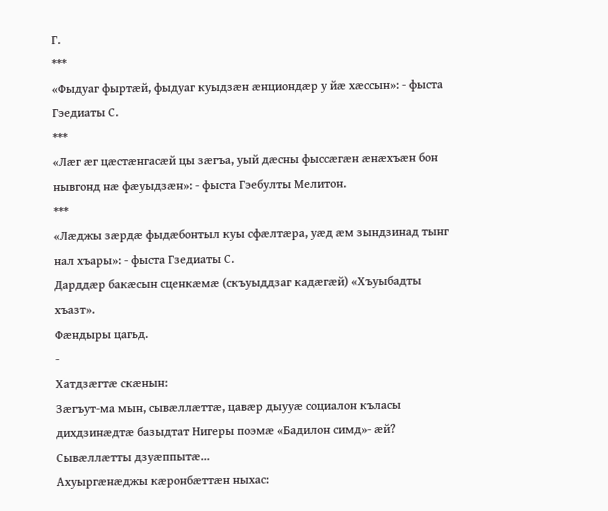Г.
***
«Фыдуаг фыртæй, фыдуаг куыдзæн æнциондæр у йæ хæссын»: - фыста Гэедиаты С.
***
«Лæг æг цæстæнгасæй цы зæгъа, уый дæсны фыссæгæн æнæхъæн бон нывгонд нæ фæуыдзæн»: - фыста Гэебулты Мелитон.
***
«Лæджы зæрдæ фыдæбонтыл куы сфæлтæра, уæд æм зындзинад тынг нал хъары»: - фыста Гзедиаты С.
Дарддæр бакæсын сценкæмæ (скъуыддзаг кадæгæй) «Хъуыбадты хъазт».
Фæндыры цагьд.
-
Хатдзæгтæ скæнын:
Зæгъут-ма мын, сывæллæттæ, цавæр дыууæ социалон къласы дихдзинæдтæ базыдтат Нигеры поэмæ «Бадилон симд»- æй?
Сывæллæтты дзуæппытæ...
Ахуыргæнæджы кæронбæттæн ныхас: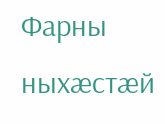Фарны ныхæстæй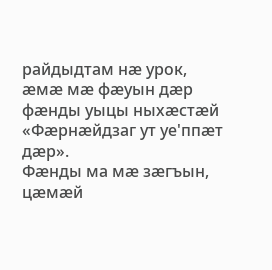райдыдтам нæ урок, æмæ мæ фæуын дæр фæнды уыцы ныхæстæй «Фæрнæйдзаг ут уе'ппæт дæр».
Фæнды ма мæ зæгъын, цæмæй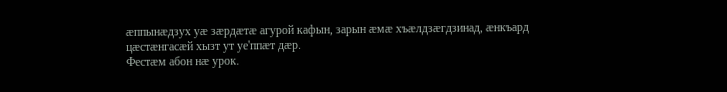æппынæдзух уæ зæрдæтæ агурой кафын, зарын æмæ хъæлдзæгдзинад, æнкъард цæстæнгасæй хызт ут уе'ппæт дæр.
Фестæм абон нæ урок.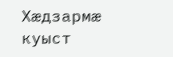Хæдзармæ куыст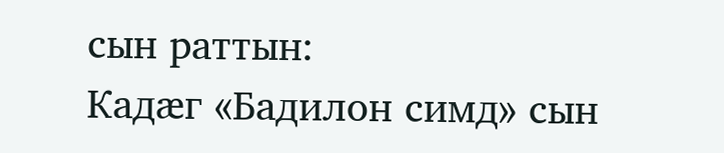сын раттын:
Кадæг «Бадилон симд» сын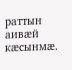раттын аивæй кæсынмæ.